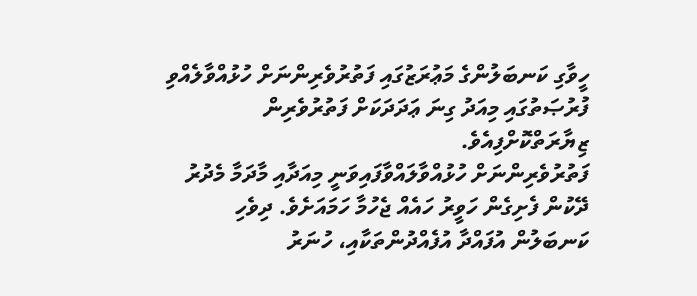ހީވާގި ކަނބަލުންގެ މަޢުރަޒުގައި ފަތުރުވެރިންނަށް ހުޅުއްވާލެއްވި ފުރުޞަތުގައި މިއަދު ގިނަ ޢަދަދަކަށް ފަތުރުވެރިން ޒިޔާރަތްކޮށްފިއެވެ.
ފަތުރުވެރިންނަށް ހުޅުއްވާލައްވާފައިވަނީ މިއަދާއި މާދަމާ މެދުރު ދޭކުން ފެށިގެން ހަވީރު ހައެއް ޖެހުމާ ހަމައަށެވެ. ދިވެހި ކަނބަލުން އުފައްދާ އުފެއްދުންތަކާއި، ހުނަރު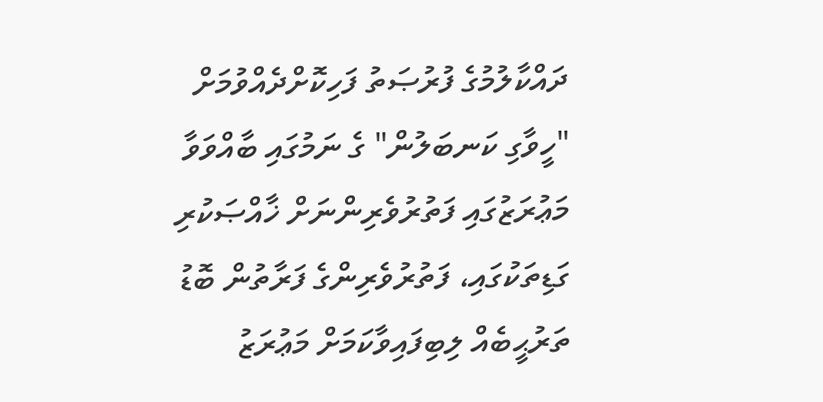ދައްކާލުމުގެ ފުރުޞަތު ފަހިކޮށްދެއްވުމަށް "ހީވާގި ކަނބަލުން" ގެ ނަމުގައި ބާއްވަވާ މަޢުރަޒުގައި ފަތުރުވެރިންނަށް ޚާއްޞަކުރި ގަޑިތަކުގައި، ފަތުރުވެރިންގެ ފަރާތުން ބޮޑު ތަރުޙީބެއް ލިބިފައިވާކަމަށް މަޢުރަޒު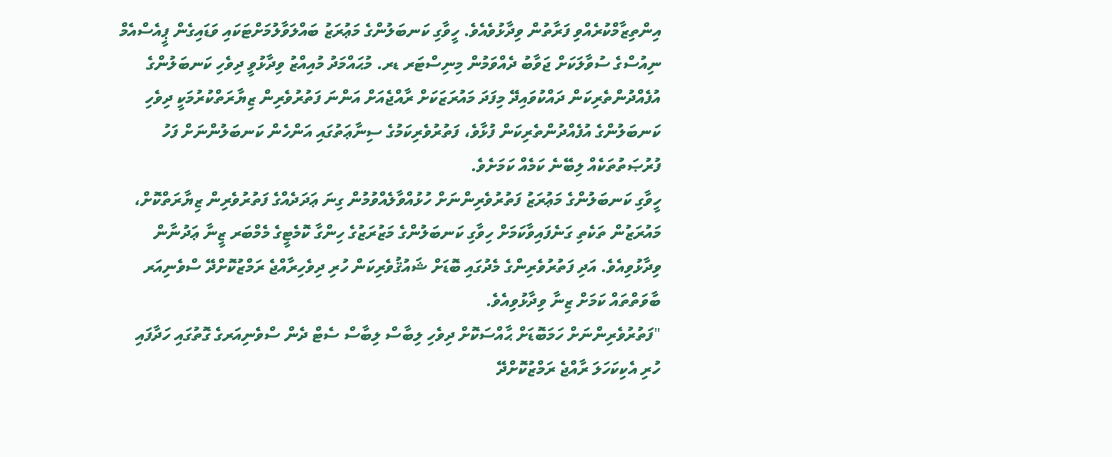އިންތިޒާމްކުރެއްވި ފަރާތުން ވިދާޅުވެއެވެ. ހީވާގި ކަނބަލުންގެ މަޢުރަޒު ބައްލަވާލުމަށްޓަކައި ވަޑައިގެން ޕީއެސްއެމް ނިއުސްގެ ސުވާލަކަށް ޖަވާބު ދެއްވަމުން މިނިސްޓަރ ޑރ. މުޙައްމަދު މުއިއްޒު ވިދާޅުވީ ދިވެހި ކަނބަލުންގެ އުފެއްދުންތެރިކަން ދައްކުވައިދޭ މިފަދަ މައުރަޒަކަށް ރާއްޖެއަށް އަންނަ ފަތުރުވެރިން ޒިޔާރަތްކުރުމަކީ ދިވެހި ކަނބަލުންގެ އުފެއްދުންތެރިކަން ފުޅާވެ، ފަތުރުވެރިކަމުގެ ސިނާޢަތުގައި އަންހެން ކަނބަލުންނަށް ފަހު ފުރުޞަތުތަކެއް ލިބޭނެ ކަމެއް ކަމަށެވެ.
ހީވާގި ކަނބަލުންގެ މަޢުރަޒު ފަތުރުވެރިންނަށް ހުޅުއްވާލެއްވުމުން ގިނަ ޢަދަދެއްގެ ފަތުރުވެރިން ޒިޔާރަތްކޮށް، މައުރަޒުން ތަކެތި ގަނެފައިވާކަމަށް ހިވާގި ކަނބަލުންގެ މަޒުރަޒުގެ ހިންގާ ކޮމެޓީގެ މެމްބަރ ޒީނާ ޢަދުނާން ވިދާޅުވިއެވެ. އަދި ފަތުރުވެރިންގެ މެދުގައި ބޮޑަށް ޝައުޤުވެރިކަން ހުރި ދިވެހިރާއްޖެ ރަމްޒުކޮށްދޭ ސްވެނިއަރ ބާވަތްތައް ކަމަށް ޒިނާ ވިދާޅުވިއެވެ.
"ފަތުރުވެރިންނަށް ހަމަބޮޑަށް ޙާއްސަކޮށް ދިވެހި ލިބާސް ލިބާސް ސެޓް ދެން ސްވެނިއަރގެ ގޮތުގައި ހަދާފައި ހުރި އެކިކަހަލަ ރާއްޖެ ރަމްޒުކޮށްދޭ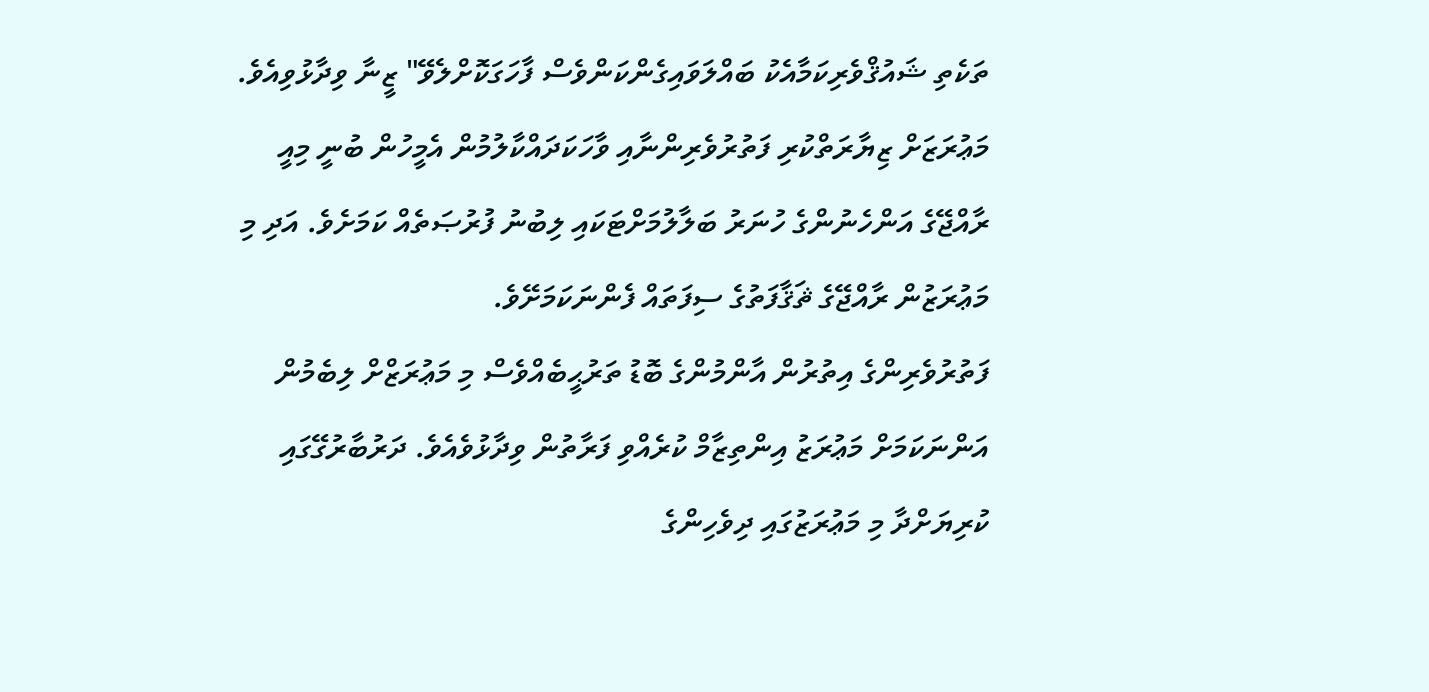ތަކެތި ޝައުޤްވެރިކަމާއެކު ބައްލަވައިގެންކަންވެސް ފާހަގަކޮށްލެވޭ" ޒީނާ ވިދާޅުވިއެވެ.
މަޢުރަޒަށް ޒިޔާރަތްކުރި ފަތުރުވެރިންނާއި ވާހަކަދައްކާލުމުން އެމީހުން ބުނީ މިއީ ރާއްޖޭގެ އަންހެނުންގެ ހުނަރު ބަލާލުމަށްޓަކައި ލިބުނު ފުރުޞަތެއް ކަމަށެވެ. އަދި މި މަޢުރަޒުން ރާއްޖޭގެ ޘަޤާފަތުގެ ސިފަތައް ފެންނަކަމަށޭވެ.
ފަތުރުވެރިންގެ އިތުރުން އާންމުންގެ ބޮޑު ތަރުޙީބެއްވެސް މި މަޢުރަޒްށް ލިބެމުން އަންނަކަމަށް މަޢުރަޒު އިންތިޒާމް ކުރެއްވި ފަރާތުން ވިދާޅުވެއެވެ. ދަރުބާރުގޭގައި ކުރިޔަށްދާ މި މަޢުރަޒުގައި ދިވެހިންގެ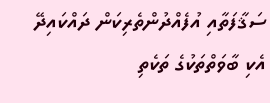ސަޤާފަތާއި އުފެއްދުންތެރިކަން ދައްކައިދޭ އެކި ބާވަތްތަކުގެ ތަކެތި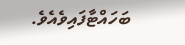ބަހައްޓާފައިވެއެވެ.